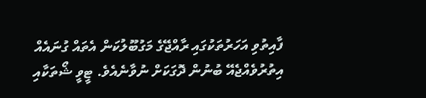ފާއިތުވި އަހަރުތަކުގައި ރާއްޖޭގެ މަގުބޫލުކަން އެތައް ގުނައެއް އިތުރުވެއްޖެއޭ ބުނުން ދޮގަކަށް ނުވާނެއެވެ. ޓީވީ ޝޯތަކާއި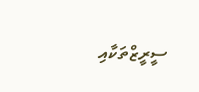ސީރީޒްތަކާއި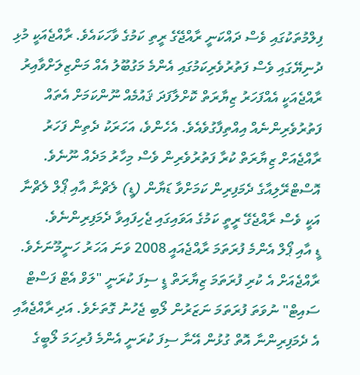ފިލްމުތަކުގައި ވެސް ދައްކަނީ ރާއްޖޭގެ ރީތި ކަމުގެ ވާހަކައެވެ. ރާއްޖެއަކީ މުޅި ދުނިޔޭގައި ވެސް ފަތުރުވެރިކަމުގައި އެންމެ މަގުބޫލު އެއް މަންޒިލަށްވާއިރު ރާއްޖެއަކީ އެއްފަހަރު ޒިޔާރަތް ކޮށްލާފަދަ ޤައުމެއް ނޫންކަމަށް އެތައް ފަތުރުވެރިންނެއް އިއްތިފާގުވެއެވެ. އެހެންވެ، އަހަރަކު ދެތިން ފަހަރު ރާއްޖެއަށް ޒިޔާރަތް ކުރާ ފަތުރުވެރިން ވެސް މިހާރު މަދެއް ނޫނެވެ. އޮސްޓްރޭލިއާގެ ދެމަފިރިން ކަމަށްވާ ޑަޔާން (ޑީ) ލެޗްނާ އާއި ޕޯލް ލެޗްނާ އަކީ ވެސް ރާއްޖެގޭ ރީތީ ކަމުގެ އަވައިގައި ޖެހިފައިވާ ދެމަފިރިންނެވެ.
ޑީ އާއި ޕޯލް އެންމެ ފުރަތަމަ ރާއްޖެއައީ 2008 ވަނަ އަހަރު ހަނީމޫނަށެވެ. ރާއްޖެއަށް އެ ކުރި ފުރަތަމަ ޒިޔާރަތް ޑީ ސިފަ ކުރަނީ "ލަވް އެޓް ފަސްޓް ސައިޓް" ނުވަތަ ފުރަތަމަ ނަޒަރުން ލޯބި ޖެހުނު ގޮތަށެވެ. އަދި ރާއްޖެއާއި އެ ދެމަފިރިންނާ އޮތް ގުޅުން އޭނާ ސިފަ ކުރަނީ އެންމެ ފުރިހަމަ ލޯބީގެ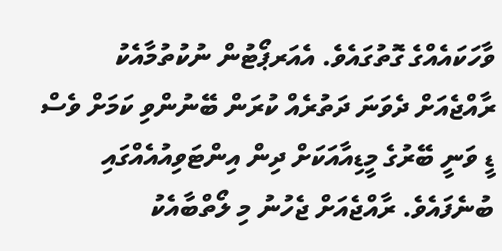ވާހަކައެއްގެ ގޮތުގައެވެ. އެއަރޕޯޓުން ނުކުތުމާއެކު ރާއްޖެއަށް ދެވަނަ ދަތުރެއް ކުރަން ބޭނުންވި ކަމަށް ވެސް ޑީ ވަނީ ބޭރުގެ މީޑިއާއަކަށް ދިން އިންޓަވިއުއެއްގައި ބުނެފައެވެ. ރާއްޖެއަށް ޖެހުނު މި ލޯތްބާއެކު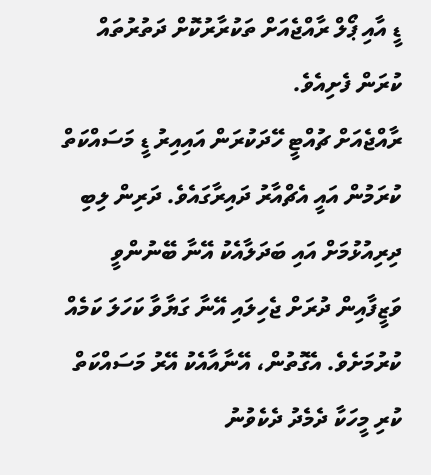ޑީ އާއި ޕޯލް ރާއްޖެއަށް ތަކުރާރުކޮށް ދަތުރުތައް ކުރަން ފެށިއެވެ.
ރާއްޖެއަށް ޗުއްޓީ ހޭދަކުރަން އައިއިރު ޑީ މަސައްކަތް ކުރަމުން އައީ އެޗްއާރު ދައިރާގައެވެ. ދަރިން ލިބި ދިރިއުޅުމަށް އައި ބަދަލާއެކު އޭނާ ބޭނުންވީ ވަޒީފާއިން ދުރަށް ޖެހިލައި އޭނާ ގަޔާވާ ކަހަލަ ކަމެއް ކުރުމަށެވެ. އެގޮތުން، އޭނާއާއެކު އޭރު މަސައްކަތް ކުރި މީހަކާ ދެމެދު ދެކެވުނު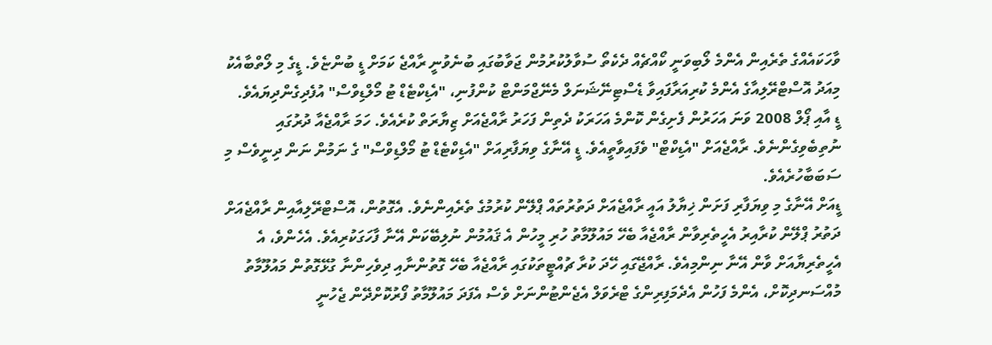ވާހަކައެއްގެ ތެރެއިން އެންމެ ލޯބިވަނީ ކޯއްޗެއް ދެކެތޯ ސުވާލުކުރުމުން ޖަވާބުގައި ބުނެވުނީ ރާއްޖެ ކަމަށް ޑީ ބުންޏެވެ. ޑީގެ މި ލޯތްބާއެކު މިއަދު އޮސްޓްރޭލިއާގެ އެންމެ ކުރިއަރާފައިވާ ޑެސްޓިނޭޝަނަލް މެނޭޖްމަންޓް ކުންފުނި، "އެޑިކްޓެޑް ޓު މޯލްޑިވްސް" އުފެދިގެންދިޔައެވެ.
ޑީ އާއި ޕޯލް 2008 ވަނަ އަހަރުން ފެށިގެން ކޮންމެ އަހަރަކު ދެތިން ފަހަރު ރާއްޖެއަށް ޒިޔާރަތް ކުރެއެވެ. ހަމަ ރާއްޖެއާ ދުރުގައި ނުތިބެވިގެންނެވެ. ރާއްޖެއަށް "އެޑިކްޓް" ވެފައިވާތީއެވެ. ޑީ އޭނާގެ ވިޔަފާރިއަށް "އެޑިކްޓެޑް ޓު މޯލްޑިވްސް" ގެ ނަމުން ނަން ދިނީވެސް މި ސަބަބާހުރެއެވެ.
ޑީއަށް އޭނާގެ މި ވިޔަފާރި ފަށަން ޚިޔާލު އައީ ރާއްޖެއަށް ދަތުރުތައް ޕްލޭން ކުރުމުގެ ތެރެއިންނެވެ. އެގޮތުން، އޮސްޓްރޭލިއާއިން ރާއްޖެއަށް ދަތުރު ޕްލޭން ކުރާއިރު އެހީތެރިވާން ރާއްޖެއާ ބެހޭ މައުލޫމާތު ހުރި މީހުން އެ ޤައުމުން ނުލިބޭކަން އޭނާ ފާހަގަކުރިއެވެ. އެހެންވެ، އެ އެހީތެރިޔާއަށް ވާން އޭނާ ނިންމިއެވެ. ރާއްޖޭގައި ހޭދަ ކުރާ ޗުއްޓީތަކުގައި ރާއްޖެއާ ބެހޭ ގޮތުންނާއި ދިވެހިންނާ ގުޅޭގޮތުން މައުލޫމާތު މުއްސަނދިކޮށް، އެންމެ ފަހުން އެދެމަފިރިންގެ ޓްރެވަލް އެޖެންޓުންނަށް ވެސް އެފަދަ މައުލޫމާތު ފޯރުކޮށްދޭން ޖެހުނީ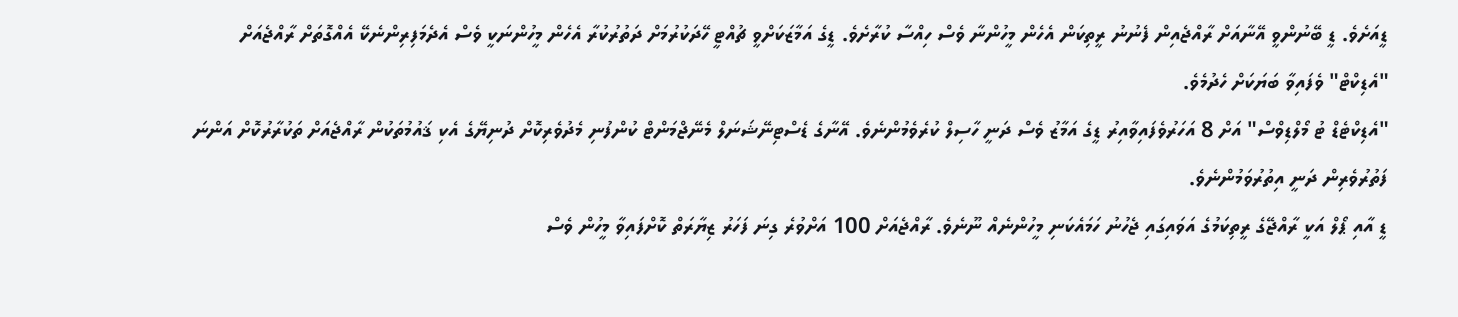ޑީއަށެވެ. ޑީ ބޭނުންވީ އޭނާއަށް ރާއްޖެއިން ފެނުނު ރީތިކަން އެހެން މީހުންނާ ވެސް ހިއްސާ ކުރާށެވެ. ޑީގެ އަމާޒަކަށްވީ ޗުއްޓީ ހޭދަކުރުމަށް ދަތުރުކުރާ އެހެން މީހުންނަކީ ވެސް އެދެމަފިރިންނެކޭ އެއްގޮތަށް ރާއްޖެއަށް "އެޑިކްޓް" ވެފައިވާ ބަޔަކަށް ހެދުމެވެ.
"އެޑިކްޓެޑް ޓު މޯލްޑިވްސް" އަށް 8 އަހަރުވެފައިވާއިރު ޑީގެ އަމާޒު ވެސް ދަނީ ހާސިލް ކުރެވެމުންނެވެ. އޭނާގެ ޑެސްޓިނޭޝަނަލް މެނޭޖްމަންޓް ކުންފުނި މެދުވެރިކޮށް ދުނިޔޭގެ އެކި ޤައުމުތަކުން ރާއްޖެއަށް ތަކުރާރުކޮށް އަންނަ ފަތުރުވެރިން ދަނީ އިތުރުވަމުންނެވެ.
ޑީ އާއި ޕޯލް އަކީ ރާއްޖޭގެ ރީތިކަމުގެ އަވައިގައި ޖެހުނު ހަމައެކަނި މީހުންނެއް ނޫނެވެ. ރާއްޖެއަށް 100 އަށްވުރެ ގިނަ ފަހަރު ޒިޔާރަތް ކޮށްފައިވާ މީހުން ވެސް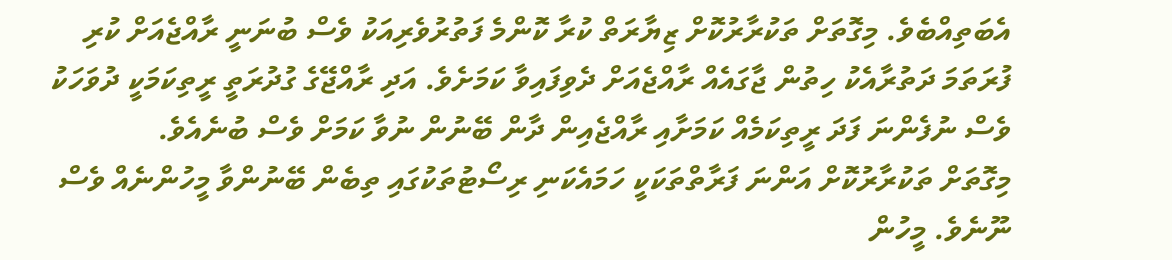އެބަތިއްބެވެ. މިގޮތަށް ތަކުރާރުކޮށް ޒިޔާރަތް ކުރާ ކޮންމެ ފަތުރުވެރިއަކު ވެސް ބުނަނީ ރާއްޖެއަށް ކުރި ފުރަތަމަ ދަތުރާއެކު ހިތުން ޖާގައެއް ރާއްޖެއަށް ދެވިފައިވާ ކަމަށެވެ. އަދި ރާއްޖޭގެ ގުދުރަތީ ރީތިކަމަކީ ދުވަހަކު ވެސް ނުފެންނަ ފަދަ ރީތިކަމެއް ކަމަށާއި ރާއްޖެއިން ދާން ބޭނުން ނުވާ ކަމަށް ވެސް ބުނެއެވެ.
މިގޮތަށް ތަކުރާރުކޮށް އަންނަ ފަރާތްތަކަކީ ހަމައެކަނި ރިސޯޓުތަކުގައި ތިބެން ބޭނުންވާ މީހުންނެއް ވެސް ނޫނެވެ. މީހުން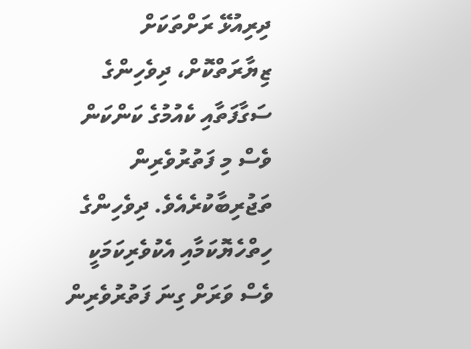ދިރިއުޅޭ ރަށްތަކަށް ޒިޔާރަތްކޮށް، ދިވެހިންގެ ސަގާފަތާއި ކެއުމުގެ ކަންކަން ވެސް މި ފަތުރުވެރިން ތަޖުރިބާކުރެއެވެ. ދިވެހިންގެ ހިތްހެޔޮކަމާއި އެކުވެރިކަމަކީ ވެސް ވަރަށް ގިނަ ފަތުރުވެރިން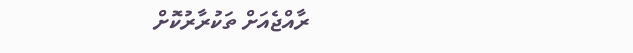ރާއްޖެއަށް ތަކުރާރުކޮށް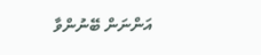އަންނަން ބޭނުންވާ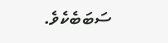ސަބަބެކެވެ.